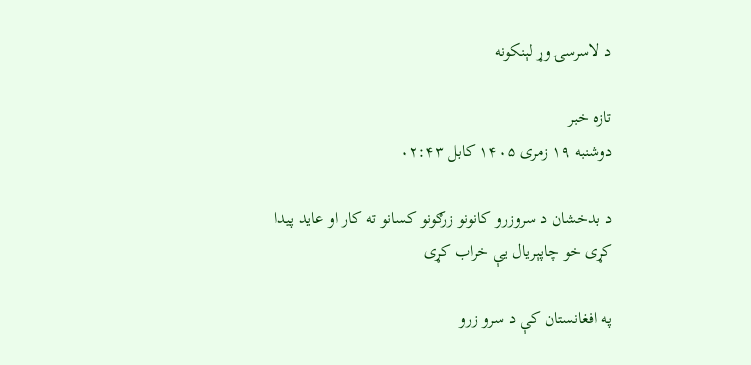د لاسرسۍ وړ لېنکونه

تازه خبر
دوشنبه ۱۹ زمری ۱۴۰۵ کابل ۰۲:۴۳

د بدخشان د سروزرو کانونو زرګونو کسانو ته کار او عاید پیدا کړی خو چاپېریال یې خراب کړی

په افغانستان کې د سرو زرو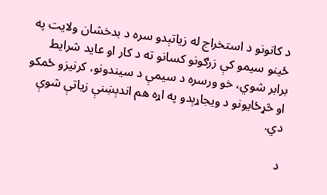د کانونو د استخراج له زیاتېدو سره د بدخشان ولایت په ځینو سیمو کې زرګونو کسانو ته د کار او عاید شرایط برابر شوي، خو ورسره د سیمې د سیندونو، کرنیزو ځمکو او څړځایونو د ویجاړېدو په اړه هم اندېښنې زیاتې شوې دي.

د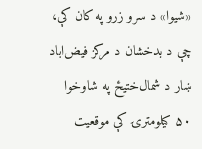«شیوا» د سرو زرو په کان کې، چې د بدخشان د مرکز فیض‌اباد ښار د شمال‌ختیځ په شاوخوا ۵۰ کیلومترۍ کې موقعیت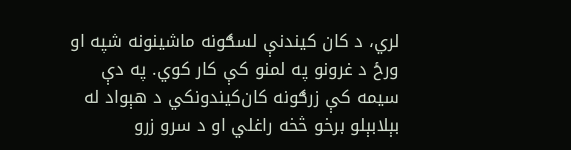لري، د کان کیندنې لسګونه ماشینونه شپه او ورځ د غرونو په لمنو کې کار کوي. په دې سیمه کې زرګونه کان‌کیندونکي د هېواد له بېلابېلو برخو څخه راغلي او د سرو زرو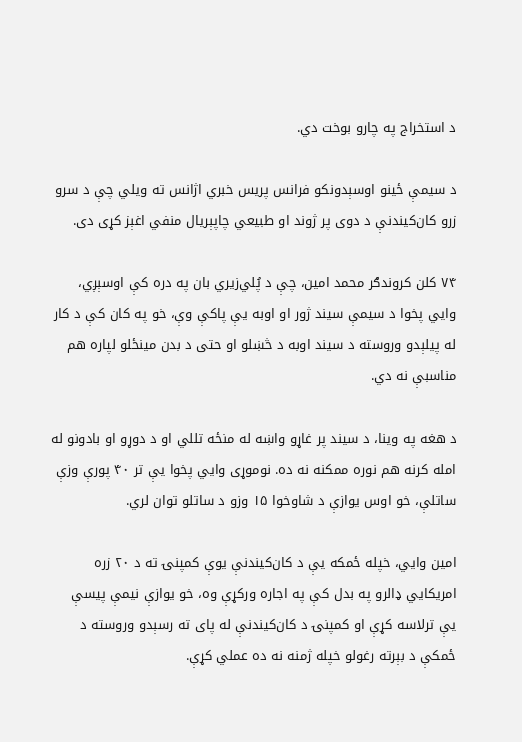د استخراج په چارو بوخت دي.

د سیمې ځینو اوسېدونکو فرانس پریس خبري اژانس ته ویلي چې د سرو زرو کان‌کیندنې د دوی پر ژوند او طبیعي چاپېریال منفي اغېز کړی دی.

۷۴ کلن کروندګر محمد امین، چې د پُلي‌زيري بان په دره کې اوسېږي، وايي پخوا د سیمې سیند ژور او اوبه یې پاکې وې، خو په کان کې د کار له پیلېدو وروسته د سیند اوبه د څښلو او حتی د بدن مینځلو لپاره هم مناسبې نه دي.

د هغه په وینا، د سیند پر غاړو واښه له منځه تللي او د دوړو او بادونو له امله کرنه هم نوره ممکنه نه ده. نوموړی وايي پخوا یې تر ۴۰ پورې وزې ساتلې، خو اوس یوازې د شاوخوا ۱۵ وزو د ساتلو توان لري.

امین وایي، خپله ځمکه یې د کان‌کیندنې یوې کمپنۍ ته د ۲۰ زره امریکايي ډالرو په بدل کې په اجاره ورکړې وه، خو یوازې نیمې پیسې یې ترلاسه کړې او کمپنۍ د کان‌کیندنې له پای ته رسېدو وروسته د ځمکې د بېرته رغولو خپله ژمنه نه ده عملي کړې.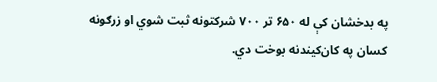په بدخشان کې له ۶۵۰ تر ۷۰۰ شرکتونه ثبت شوي او زرګونه کسان په کان‌کیندنه بوخت دي.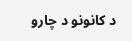د کانونو د چارو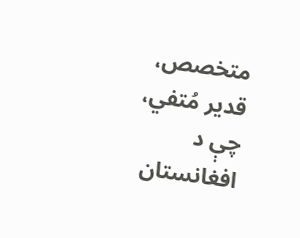متخصص، قدیر مُتفي، چې د افغانستان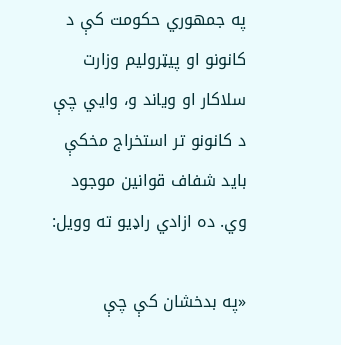په جمهوري حکومت کې د کانونو او پیټرولیم وزارت سلاکار او ویاند و، وايي چې د کانونو تر استخراج مخکې باید شفاف قوانین موجود وي. ده ازادي راډیو ته وویل:

«په بدخشان کې چې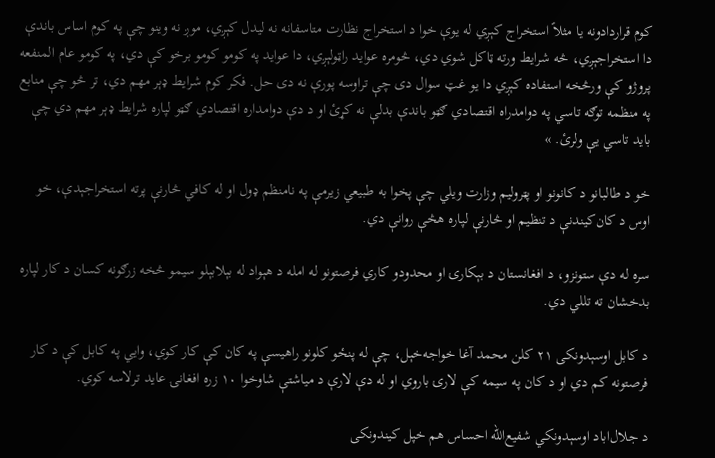کوم قراردادونه یا مثلاً استخراج کېږي له یوې خوا د استخراج نظارت متاسفانه نه لیدل کېږي، موږ نه وینو چې په کوم اساس باندې دا استخراجېږي، څه شرایط ورته ټاکل شوي دي، څومره عواید راټولېږي، دا عواید په کومو کومو برخو کې دي، په کومو عام المنفعه پروژو کې ورڅخه استفاده کېږي دا یو غټ سوال دی چې تراوسه پورې نه دی حل. فکر کوم شرایط ډېر مهم دي، تر څو چې منابع په منظمه توګه تاسي په دوامدراه اقتصادي ګټو باندې بدلې نه کړئ او د دې دوامداره اقتصادي ګټو لپاره شرایط ډېر مهم دي چې باید تاسي یې ولرئ. »

خو د طالبانو د کانونو او پټرولیم وزارت ویلي چې پخوا به طبیعي زیرمې په نامنظم ډول او له کافي څارنې پرته استخراجېدې، خو اوس د کان‌کیندنې د تنظیم او څارنې لپاره هڅې روانې دي.

سره له دې ستونزو، د افغانستان د بېکارۍ او محدودو کاري فرصتونو له امله د هېواد له بېلابېلو سیمو څخه زرګونه کسان د کار لپاره بدخشان ته تللي دي.

د کابل اوسېدونکی ۲۱ کلن محمد آغا خواجه‌خېل، چې له پنځو کلونو راهیسې په کان‌ کې کار کوي، وايي په کابل کې د کار فرصتونه کم دي او د کان په سیمه کې لارۍ باروي او له دې لارې د میاشتې شاوخوا ۱۰ زره افغانۍ عاید ترلاسه کوي.

د جلال‌اباد اوسېدونکي شفیع‌الله احساس هم خپل کیندونکی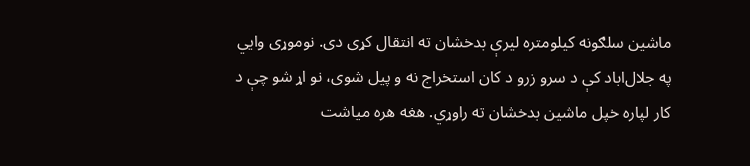ماشین سلګونه کیلومتره لیرې بدخشان ته انتقال کړی دی. نوموړی وايي په جلال‌اباد کې د سرو زرو د کان استخراج نه و پیل شوی، نو اړ شو چې د کار لپاره خپل ماشین بدخشان ته راوړي. هغه هره میاشت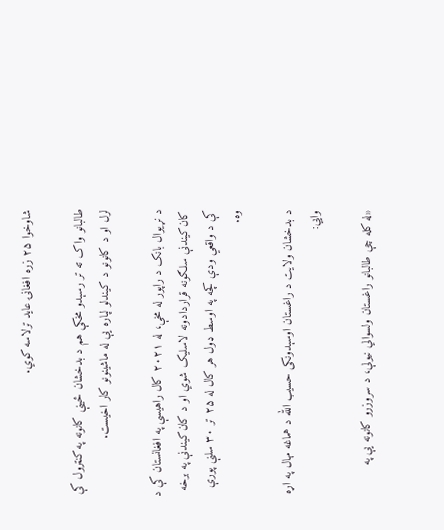شاوخوا ۲۵ زره افغانۍ عاید ترلاسه کوي.

طالبانو واک ته تر رسېدو مخکې هم د بدخشان ځینې کانونه په کنټرول کې لرل او د کانونو د کیندلو لپاره یې له ماشینونو کار اخیست.

د نړیوال بانک د راپور له مخې، له ۲۰۲۱ کال راهیسې په افغانستان کې د کان‌کیندنې سلګونه قراردادونه لاسلیک شوي او د کان‌کیندنې په برخه کې د واقعي ودې کچه په اوسط ډول هر کال له ۲۵ تر ۳۰ سلنې پورې وه.

د بدخشان ولایت د راغستان اوسېدونکی حسیب الله د هماغه مهال په اړه وايي:

«له کله چې طالبانو راغستان ولسوالي نیولې، د سروزرو کانونه یې په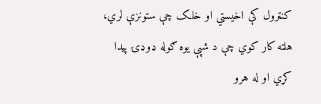کنټرول کې اخیستي او خلک چې ستونزې لري، هلته کار کوي چې د شپې یوه ګوله ډوډۍ پیدا کړي او له هرو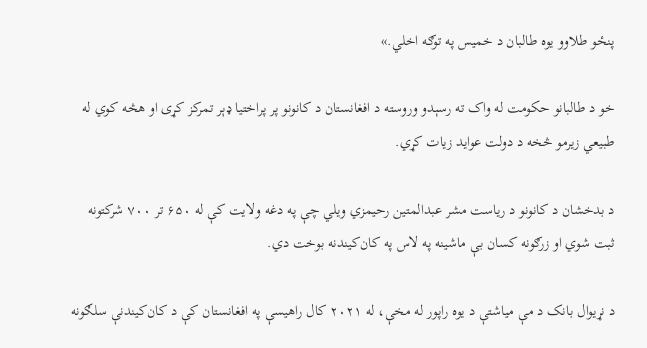پنځو طلاوو یوه طالبان د خمیس په توګه اخلي.»

خو د طالبانو حکومت له واک ته رسېدو وروسته د افغانستان د کانونو پر پراختیا ډېر تمرکز کړی او هڅه کوي له طبیعي زیرمو څخه د دولت عواید زیات کړي.

د بدخشان د کانونو د ریاست مشر عبدالمتین رحیمزي ویلي چې په دغه ولایت کې له ۶۵۰ تر ۷۰۰ شرکتونه ثبت شوي او زرګونه کسان بې ماشینه په لاس په کان‌کیندنه بوخت دي.

د نړیوال بانک د مې میاشتې د یوه راپور له مخې، له ۲۰۲۱ کال راهیسې په افغانستان کې د کان‌کیندنې سلګونه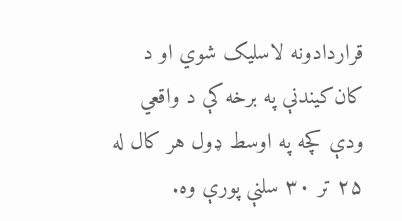قراردادونه لاسلیک شوي او د کان‌کیندنې په برخه کې د واقعي ودې کچه په اوسط ډول هر کال له ۲۵ تر ۳۰ سلنې پورې وه.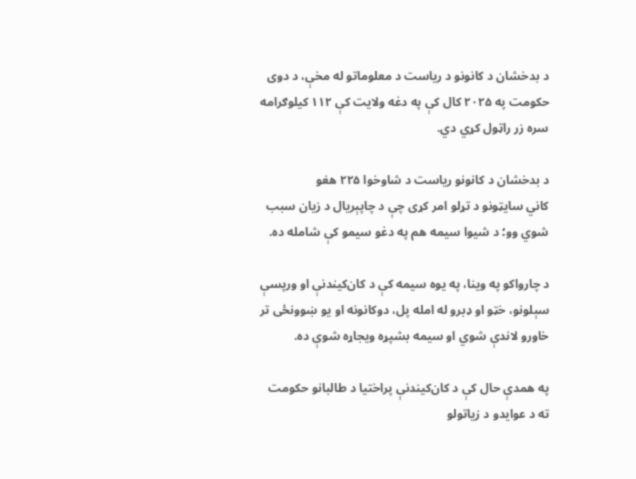د بدخشان د کانونو د ریاست د معلوماتو له مخې، د دوی حکومت په ۲۰۲۵ کال کې په دغه ولایت کې ۱۱۲ کیلوګرامه سره زر راټول کړي دي.

د بدخشان د کانونو ریاست د شاوخوا ۲۲۵ هغو کاني ‌سایټونو د تړلو امر کړی چې د چاپېریال د زیان سبب شوي وو؛ د شیوا سیمه هم په دغو سیمو کې شامله ده.

د چارواکو په وینا، په یوه سیمه کې د کان‌کیندنې او ورپسې سېلونو، خټو او ډبرو له امله پل، دوکانونه او یو ښوونځی تر خاورو لاندې شوي او سیمه بشپړه ویجاړه شوې ده.

په همدې حال کې د کان‌کیندنې پراختیا د طالبانو حکومت ته د عوایدو د زیاتولو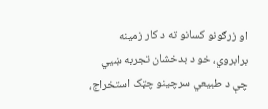او زرګونو کسانو ته د کار زمینه برابروي، خو د بدخشان تجربه ښيي چې د طبیعي سرچینو چټک استخراج،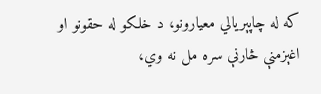که له چاپېریالي معیارونو، د خلکو له حقونو او اغېزمنې څارنې سره مل نه وي،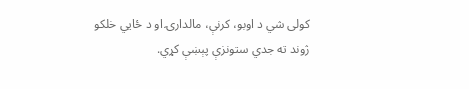کولی شي د اوبو، کرنې، مالدارۍ او د ځايي خلکو ژوند ته جدي ستونزې پېښې کړي.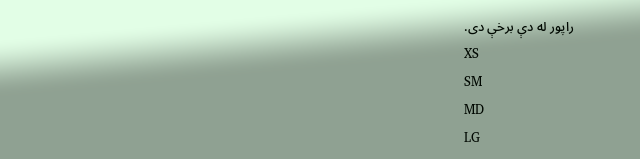راپور له دې برخې دی.
XS
SM
MD
LG